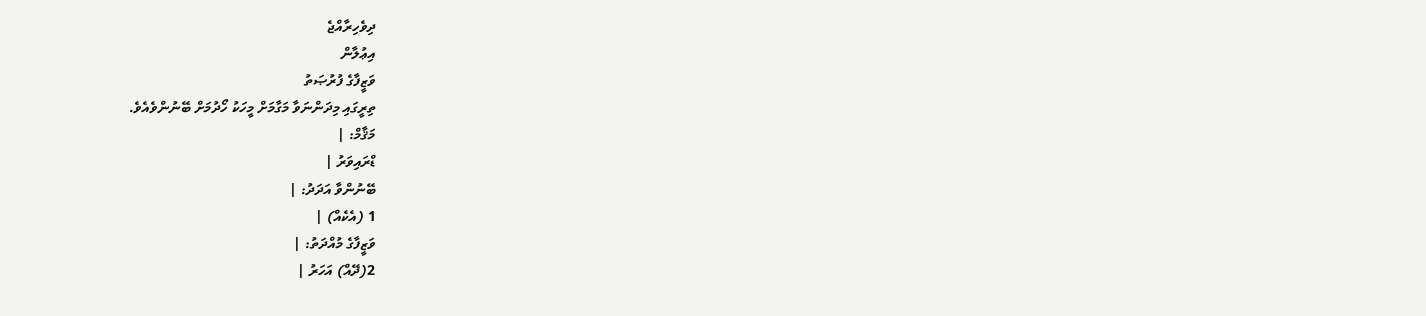ދިވެހިރާއްޖެ
އިޢުލާން
ވަޒީފާގެ ފުރުޞަތު
ތިރީގައި މިދަންނަވާ މަގާމަށް މީހަކު ހޯދުމަށް ބޭނުންވެއެވެ.
މަޤާމް: |
ޑްރައިވަރު |
ބޭނުންވާ އަދަދު: |
1 (އެކެއް) |
ވަޒީފާގެ މުއްދަތު: |
2(ދޭއް) އަހަރު |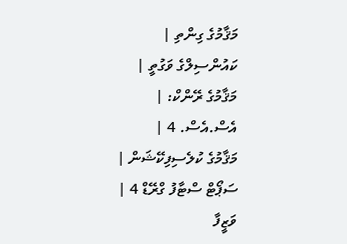މަޤާމުގެ ގިންތި |
ކައުންސިލްގެ ވަގުތީ |
މަޤާމުގެ ރޭންކް: |
އެސް.އެސް. 4 |
މަޤާމުގެ ކުލެސިފިކޭޝަން |
ސަޕޯޓް ސްޓާފު ގްރޭޑް 4 |
ވަޒީފާ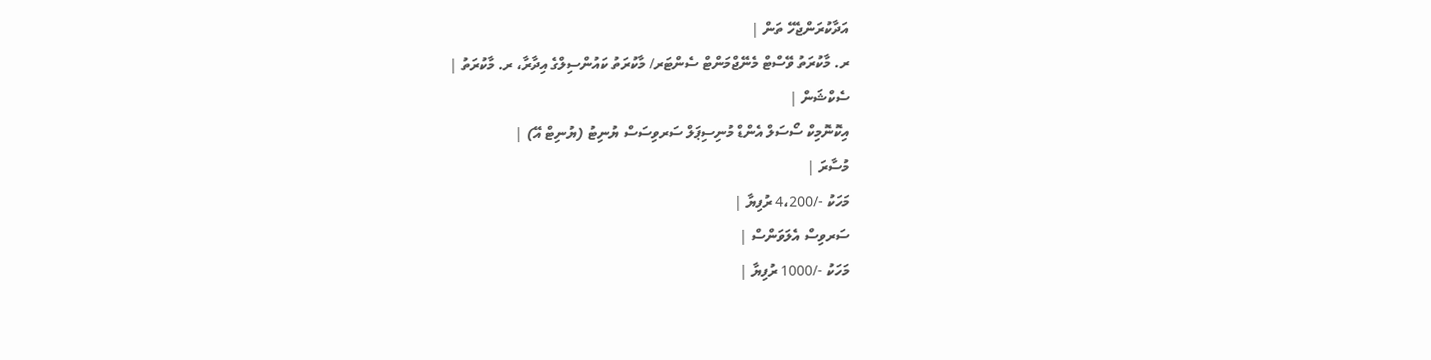އަދާކުރަންޖެހޭ ތަން |
ރ. މާކުރަތު ވޭސްޓް މެނޭޖްމަންޓް ސެންޓަރ/ މާކުރަތު ކައުންސިލްގެ އިދާރާ، ރ. މާކުރަތު |
ސެކްޝަން |
އިކޮނޮމިކް ސޯސަލް އެންޑް މުނިސިޕަލް ސަރވިސަސް ޔުނިޓު (ޔުނިޓް އޭ) |
މުސާރަ |
މަހަކު -/4،200 ރުފިޔާ |
ސަރވިސް އެލަވަންސް |
މަހަކު -/1000 ރުފިޔާ |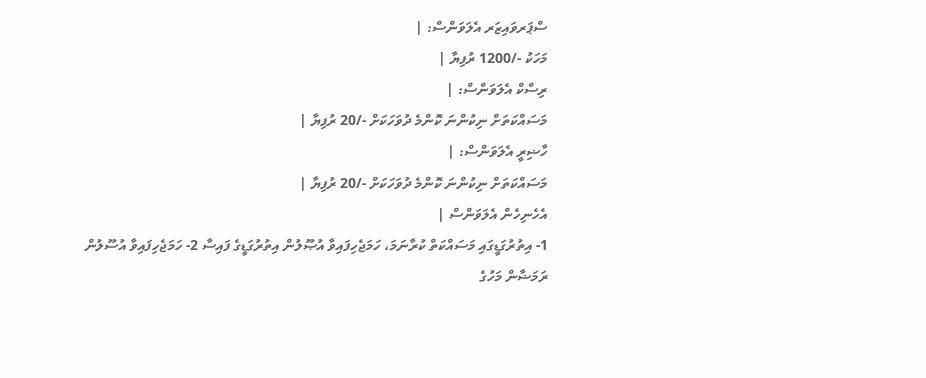ސްޕަރވައިޒަރ އެލަވަންސް: |
މަހަކު -/1200 ރުފިޔާ |
ރިސްކް އެލަވަންސް: |
މަސައްކަތަށް ނިކުންނަ ކޮންމެ ދުވަހަކަށް -/20 ރުފިޔާ |
ހާޟިރީ އެލަވަންސް: |
މަސައްކަތަށް ނިކުންނަ ކޮންމެ ދުވަހަކަށް -/20 ރުފިޔާ |
އެހެނިހެން އެލަވަންސް |
1- އިތުރުގަޑީގައި މަސައްކަތް ކުރާނަމަ، ހަމަޖެހިފައިވާ އުޞޫލުން އިތުރުގަޑީގެ ފައިސާ 2- ހަމަޖެހިފައިވާ އުސޫލުން ރަމަޟާން މަހުގެ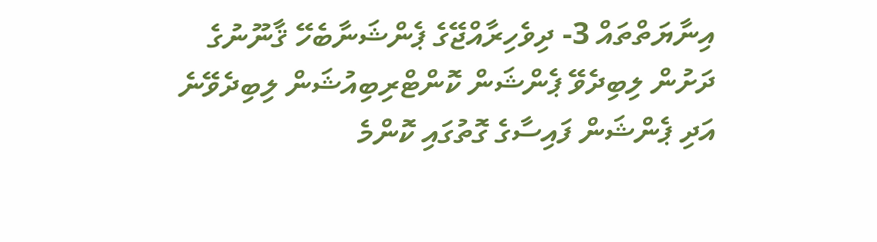އިނާޔަތްތައް 3- ދިވެހިރާއްޖޭގެ ޕެންޝަނާބެހޭ ޤާނޫނުގެ ދަށުން ލިބިދެވޭ ޕެންޝަން ކޮންޓްރިބިއުޝަން ލިބިދެވޭނެ އަދި ޕެންޝަން ފައިސާގެ ގޮތުގައި ކޮންމެ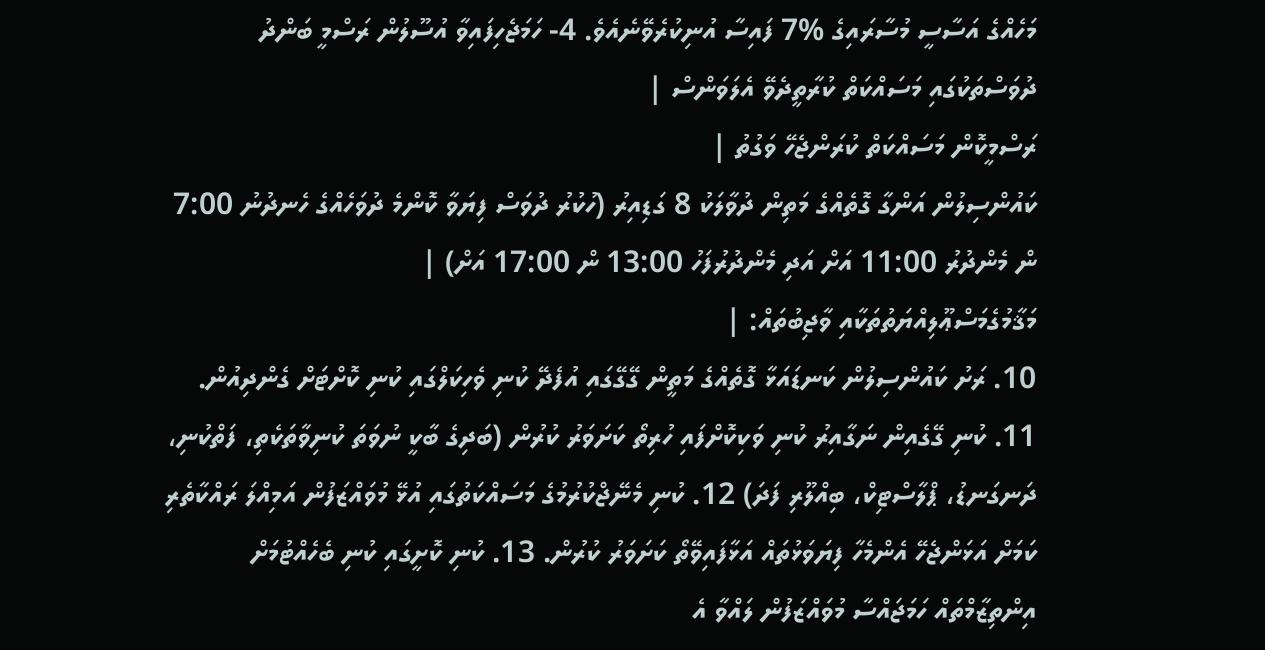މަހެއްގެ އަސާސީ މުސާރައިގެ %7 ފައިސާ އުނިކުރެވޭނެއެވެ. 4- ހަމަޖެހިފައިވާ އުސޫލުން ރަސްމީ ބަންދު ދުވަސްތަކުގައި މަސައްކަތް ކުރާތީދެވޭ އެލަވަންސް |
ރަސްމީކޮން މަސައްކަތް ކުރަންޖެހޭ ވަގުތު |
ކައުންސިލުން އަންގާ ގޮތެއްގެ މަތިން ދުވާލަކު 8 ގަޑިއިރު (ހުކުރު ދުވަސް ފިޔަވާ ކޮންމެ ދުވަހެއްގެ ހެނދުނު 7:00 ން މެންދުރު 11:00 އަށް އަދި މެންދުރުފަހު 13:00 ން 17:00 އަށް) |
މަޤާމުގެމަސްޢޫލިއްޔަތުތަކާއި ވާޖިބުތައް: |
10. ރަށު ކައުންސިލުން ކަނޑައަޅާ ގޮތެއްގެ މަތީން ގޭގޭގައި އުފެދޭ ކުނި ވެހިކަލްގައި ކުނި ކޮށްޓަށް ގެންދިއުން. 11. ކުނި ގޭގެއިން ނަގާއިރު ކުނި ވަކިކޮށްފައި ހުރިތޯ ކަށަވަރު ކުރުން (ބަދިގެ ބާކީ ނުވަތަ ކުނިވާތަކެތި، ފަތްކުނި، ދަނގަނޑު، ޕްލާސްޓިކް، ބިއްލޫރި ފަދަ) 12. ކުނި މެނޭޖްކުރުމުގެ މަސައްކަތުގައި އުޅޭ މުވައްޒަފުން އަމިއްލަ ރައްކާތެރި ކަމަށް އަޅަންޖެހޭ އެންމެހާ ފިޔަވަޅުތައް އަޅާފައިވޭތޯ ކަށަވަރު ކުރުން. 13. ކުނި ކޮށީގައި ކުނި ބެހެއްޓުމަށް އިންތިޒާމްތައް ހަމަޖައްސާ މުވައްޒަފުން ލައްވާ އެ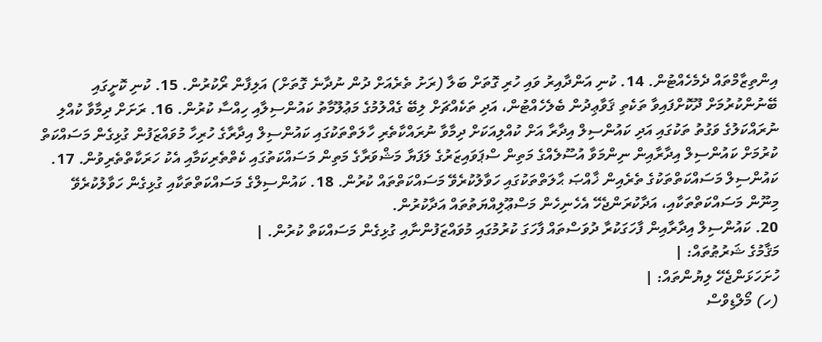އިންތިޒާމްތައް ދެމެހެއްޓުން. 14. ކުނި އަންދާއިރު ވައި ހުރި ގޮތަށް ބަލާ (ރަށު ތެރެއަށް ދުން ނުދާނެ ގޮތަށް) އަލިފާން ރޯކުރުން. 15. ކުނި ކޮށީގައި ބޭނުންކުރުމަށް ދޫކޮށްފައިވާ ތަކެތި ޤަވާޢިދުން ބެލެހެއްޓުން، އަދި ތަކެއްޗަށް ލިބޭ ގެއްލުމުގެ މަޢުލޫމާތު ކައުންސިލާއި ހިއްސާ ކުރުން. 16. ރަށަށް ދިމާވާ ކުއްލި ނުރައްކަލުގެ ވަގުތު ތަކުގައި އަދި ކައުންސިލް އިދާރާ އަށް ކުއްލިއަކަށް ދިމާވާ ނުރައްކާތެރި ހާލަތްތަކުގައި ކައުންސިލް އިދާރާގެ ހުރިހާ މުވައްޒަފުން ގުޅިގެން މަސައްކަތް ކުރުމަށް ކައުންސިލް އިދާރާއިން ނިންމަވާ އުސޫލެއްގެ މަތިން ސްޕަވައިޒަރުގެ ލަފަޔާ މަޝްވަރާގެ މަތިން މަސައްކަތުގައި ކެތްތެރިކަމާއި އެކު ހަރަކާތްތެރިވުން. 17. ކައުންސިލް މަސައްކަތްތަކުގެ ތެރެއިން ޚާއްޞަ ޙާލަތްތަކުގައި ހަވާލުކުރެވޭ މަސައްކަތްތައް ކުރުން. 18. ކައުންސިލްގެ މަސައްކަތްތަކާއި ގުޅިގެން ހަވާލުކުރެވޭ މިނޫން މަސައްކަތްތަކާއި، އަދާކުރަންޖެހޭ އެހެނިހެން މަސްޢޫލިއްޔަތުތައް އަދާކުރުން.
20. ކައުންސިލް އިދާރާއިން ފާހަގަކުރާ ދުވަސްތައް ފާހަގަ ކުރުމުގައި މުވައްޒަފުންނާއި ގުޅިގެން މަސައްކަތް ކުރުން. |
މަޤާމުގެ ޝަރުޠުތައް: |
ހުށަހަޅަންޖެހޭ ލިޔުންތައް: |
(ހ) މޯލްޑިވްސް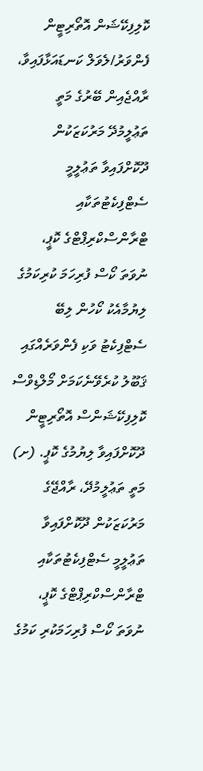ކޮލިފިކޭޝަން އޮތޯރިޓީން ފެންވަރު/ލެވަލް ކަނޑައަޅާފައިވާ، ރާއްޖެއިން ބޭރުގެ މަތީ ތަޢުލީމުދޭ މަރުކަޒަކުން ދޫކޮށްފައިވާ ތަޢުލީމީ ސެޓްފިކެޓުތަކާއި ޓްރާންސްކްރިޕްޓްގެ ކޮޕީ، ނުވަތަ ކޯސް ފުރިހަމަ ކުރިކަމުގެ ލިޔުމާއެކު ކޯހުން ލިބޭ ސެޓްފިކެޓު ވަކި ފެންވަރެއްގައި ޤަބޫލު ކުރެވޭނެކަމަށް މޯލްޑިވްސް ކޮލިފިކޭޝަންސް އޮތޯރިޓީން ދޫކޮށްފައިވާ ލިޔުމުގެ ކޮޕީ. (ށ) މަތީ ތަޢުލީމުދޭ، ރާއްޖޭގެ މަރުކަޒަކުން ދޫކޮށްފައިވާ ތަޢުލީމީ ސެޓްފިކެޓުތަކާއި ޓްރާންސްކްރިޕްޓްގެ ކޮޕީ، ނުވަތަ ކޯސް ފުރިހަމަކުރި ކަމުގެ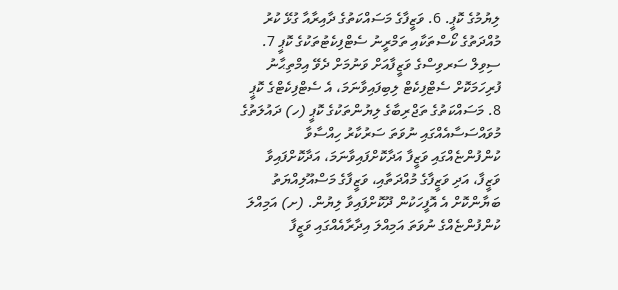ލިޔުމުގެ ކޮޕީ. 6. ވަޒީފާގެ މަސައްކަތުގެ ދާއިރާއާ ގުޅޭ ކުރު މުއްދަތުގެ ކޯސްތަކާއި ތަމްރީނު ސެޓްފިކެޓުތަކުގެ ކޮޕީ 7. ސިވިލް ސަރވިސްގެ ވަޒީފާއަށް ވަނުމަށް ދެވޭ އިމްތިޙާނު ފުރިހަމަކޮށް ސެޓްފިކެޓް ލިބިފައިވާނަމަ، އެ ސެޓްފިކެޓްގެ ކޮޕީ 8. މަސައްކަތުގެ ތަޖްރިބާގެ ލިޔުންތަކުގެ ކޮޕީ (ހ) ދައުލަތުގެ މުވައްސަސާއެއްގައި ނުވަތަ ސަރުކާރު ހިއްސާވާ ކުންފުންޏެއްގައި ވަޒީފާ އަދާކޮށްފައިވާނަމަ، އަދާކޮށްފައިވާ ވަޒީފާ، އަދި ވަޒީފާގެ މުއްދަތާއި، ވަޒީފާގެ މަސްއޫލިއްޔަތު ބަޔާންކޮށް އެ އޮފީހަކުން ދޫކޮށްފައިވާ ލިޔުން. (ށ) އަމިއްލަ ކުންފުންޏެއްގެ ނުވަތަ އަމިއްލަ އިދާރާއެއްގައި ވަޒީފާ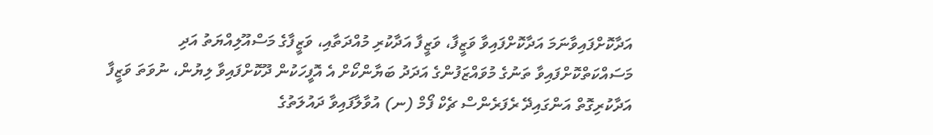އަދާކޮށްފައިވާނަމަ އަދާކޮށްފައިވާ ވަޒީފާ، ވަޒީފާ އަދާކުރި މުއްދަތާއި، ވަޒީފާގެ މަސްއޫލިއްޔަތު އަދި މަސައްކަތްކޮށްފައިވާ ތަނުގެ މުވައްޒަފުންގެ އަދަދު ބަޔާންކޯށް އެ އޮފީހަކުން ދޫކޮށްފައިވާ ލިޔުން، ނުވަތަ ވަޒީފާ އަދާކުރިގޮތް އަންގައިދޭ ރެފަރެންސް ޗެކް ފޯމް (ނ) އުވާލާފައިވާ ދައުލަތުގެ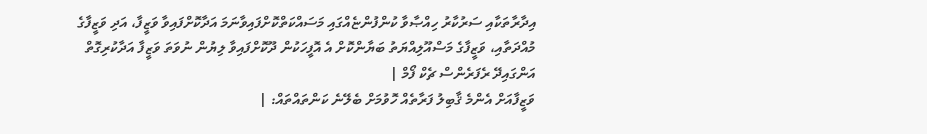އިދާރާތަކާއި ސަރުކާރު ހިއްޞާވާ ކުންފުންޏެއްގައި މަސައްކަތްކޮށްފައިވާނަމަ އަދާކޮށްފައިވާ ވަޒީފާ، އަދި ވަޒީފާގެ މުއްދަތާއި، ވަޒީފާގެ މަސްއޫލިއްޔަތު ބަޔާންކޮށް އެ އޮފީހަކުން ދޫކޮށްފައިވާ ލިޔުން ނުވަތަ ވަޒީފާ އަދާކުރިގޮތް އަންގައިދޭ ރެފަރެންސް ޗެކް ފޯމް |
ވަޒީފާއަށް އެންމެ ޤާބިލު ފަރާތެއް ހޮވުމަށް ބެލޭނެ ކަންތައްތައް: |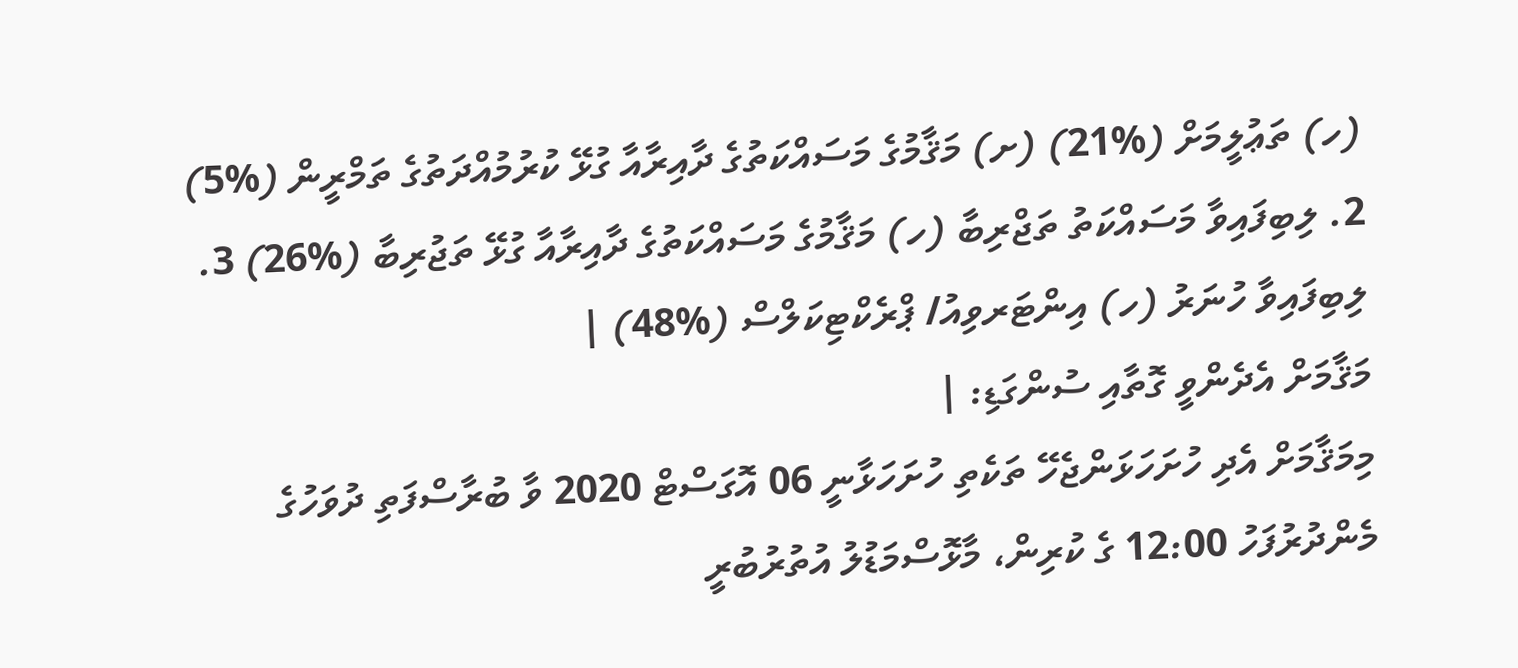(ހ) ތަޢުލީމަށް (%21) (ށ) މަޤާމުގެ މަސައްކަތުގެ ދާއިރާއާ ގުޅޭ ކުރުމުއްދަތުގެ ތަމްރީން (%5) 2. ލިބިފައިވާ މަސައްކަތު ތަޖްރިބާ (ހ) މަޤާމުގެ މަސައްކަތުގެ ދާއިރާއާ ގުޅޭ ތަޖުރިބާ (%26) 3. ލިބިފައިވާ ހުނަރު (ހ) އިންޓަރވިއު/ ޕްރެކްޓިކަލްސް (%48) |
މަޤާމަށް އެދެންވީ ގޮތާއި ސުންގަޑި: |
މިމަޤާމަށް އެދި ހުށަހަޅަންޖެހޭ ތަކެތި ހުށަހަޅާނީ 06 އޮގަސްޓް 2020 ވާ ބުރާސްފަތި ދުވަހުގެ މެންދުރުފަހު 12:00 ގެ ކުރިން، މާޅޮސްމަޑުލު އުތުރުބުރީ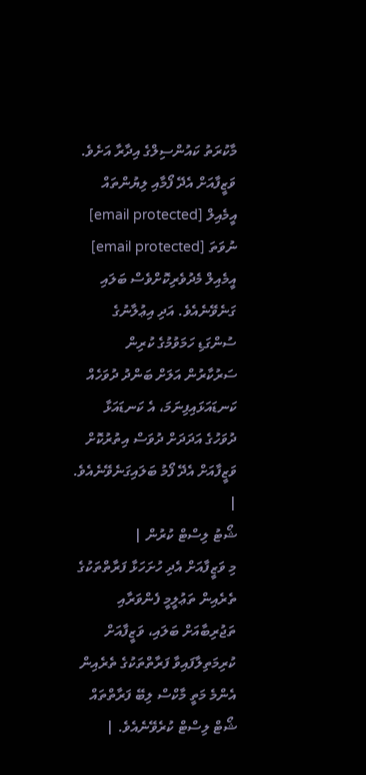މާކުރަތު ކައުންސިލްގެ އިދާރާ އަށެވެ. ވަޒީފާއަށް އެދޭ ފޯމާއި ލިޔުންތައް އީމެއިލް [email protected] ނުވަތަ [email protected] އީމެއިލް މެދުވެރިކޮށްވެސް ބަލައި ގަނެވޭނެއެވެ. އަދި އިޢުލާނުގެ ސުންގަޑި ހަމަވުމުގެ ކުރިން ސަރުކާރުން އަލަށް ބަންދު ދުވަހެއް ކަނޑައަޅައިފިނަމަ، އެ ކަނޑައަޅާ ދުވަހުގެ އަދަދަށް ދުވަސް އިތުރުކޮށް ވަޒީފާއަށް އެދޭ ފޯމު ބަލައިގަނެވޭނެއެވެ. |
ޝޯޓު ލިސްޓް ކުރުން |
މި ވަޒީފާއަށް އެދި ހުށަހަޅާ ފަރާތްތަކުގެ ތެރެއިން ތަޢުލީމީ ފެންވަރާއި ތަޖުރިބާއަށް ބަލައި، ވަޒީފާއަށް ކުރިމަތިލާފައިވާ ފަރާތްތަކުގެ ތެރެއިން އެންމެ މަތީ މާކްސް ލިބޭ ފަރާތްތައް ޝޯޓް ލިސްޓް ކުރެވޭނެއެވެ. |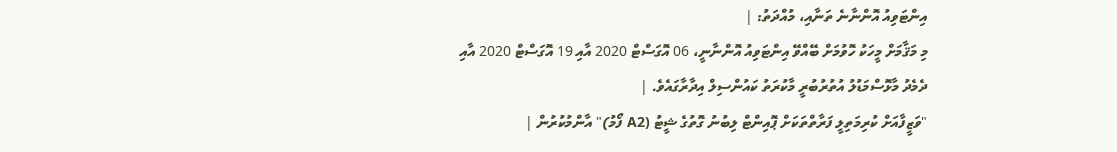އިންޓަވިއު އޮންނާނެ ތަނާއި، މުއްދަތު: |
މި މަޤާމަށް މީހަކު ހޮވުމަށް ބޭއްވޭ އިންޓަވިއު އޮންނާނީ، 06 އޮގަސްޓް 2020 އާއި 19 އޮގަސްޓް 2020 އާއި ދެމެދު މާޅޮސްމަޑުލު އުތުރުބުރީ މާކުރަތު ކައުންސިލް އިދާރާގައެވެ. |
"ވަޒީފާއަށް ކުރިމަތިލީ ފަރާތްތަކަށް ޕޮއިންޓް ލިބުނު ގޮތުގެ ޝީޓު (A2 ފޯމު)" އާންމުކުރުން |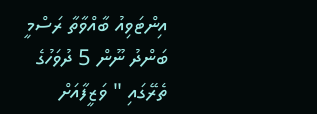އިންޓަވިއު ބާއްވާތާ ރަސްމީ ބަންދު ނޫން 5 ދުވަހުގެ ތެރޭގައި " ވަޒީފާއަށް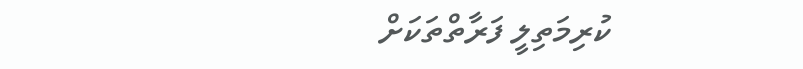ކުރިމަތިލީ ފަރާތްތަކަށް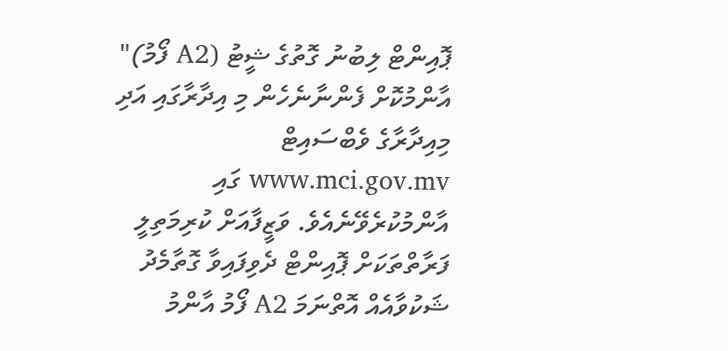ޕޮއިންޓް ލިބުނު ގޮތުގެ ޝީޓު (A2 ފޯމު)" އާންމުކޮށް ފެންނާނެހެން މި އިދާރާގައި އަދި މިއިދާރާގެ ވެބްސައިޓް www.mci.gov.mv ގައި އާންމުކުރެވޭނެއެވެ. ވަޒީފާއަށް ކުރިމަތިލީ ފަރާތްތަކަށް ޕޮއިންޓް ދެވިފައިވާ ގޮތާމެދު ޝަކުވާއެއް އޮތްނަމަ A2 ފޯމު އާންމު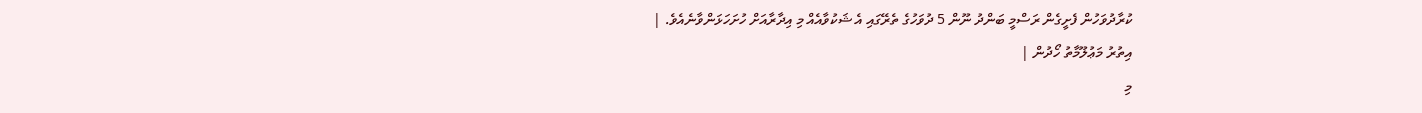ކުރާދުވަހުން ފެށީގެން ރަސްމީ ބަންދު ނޫން 5 ދުވަހުގެ ތެރޭގައި އެ ޝަކުވާއެއް މި އިދާރާއަށް ހުށަހަޅަންވާނެއެވެ. |
އިތުރު މަޢުލޫމާތު ހޯދުން |
މި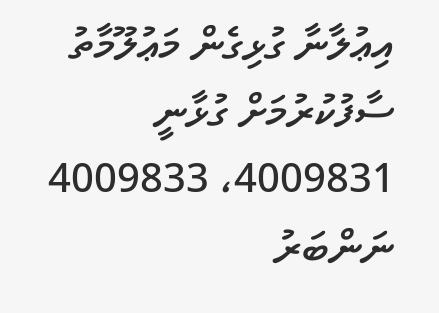އިޢުލާނާ ގުޅިގެން މަޢުލޫމާތު ސާފުކުރުމަށް ގުޅާނީ 4009831، 4009833 ނަންބަރު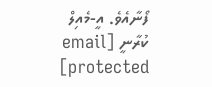ފޯނާއެވެ. އީ-މެއިލް ކުރާނީ [email protected]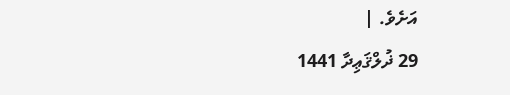އަށެވެ. |
29 ޛުލްޤަޢިދާ 1441